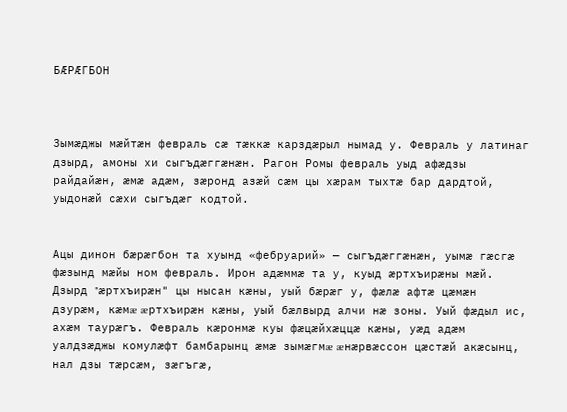БÆРÆГБОН



Зымæджы мæйтæн февраль сæ тæккæ карздæрыл нымад у. Февраль у латинаг дзырд, амоны хи сыгъдæггæнæн. Рагон Ромы февраль уыд афæдзы райдайæн, æмæ адæм, зæронд азæй сæм цы хæрам тыхтæ бар дардтой, уыдонæй сæхи сыгъдæг кодтой.


Ацы динон бæрæгбон та хуынд «фебруарий» — сыгъдæггæнæн, уымæ гæсгæ фæзынд мæйы ном февраль. Ирон адæммæ та у, куыд æртхъирæны мæй. Дзырд "æртхъирæн" цы нысан кæны, уый бæрæг у, фæлæ афтæ цæмæн дзурæм, кæмæ æртхъирæн кæны, уый бæлвырд алчи нæ зоны. Уый фæдыл ис, ахæм таурæгъ. Февраль кæронмæ куы фæцæйхæццæ кæны, уæд адæм уалдзæджы комулæфт бамбарынц æмæ зымæгмæ æнæрвæссон цæстæй акæсынц, нал дзы тæрсæм, зæгъгæ,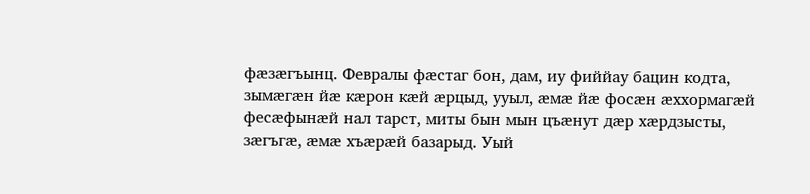фæзæгъынц. Февралы фæстаг бон, дам, иу фиййау бацин кодта, зымæгæн йæ кæрон кæй æрцыд, ууыл, æмæ йæ фосæн æххормагæй фесæфынæй нал тарст, миты бын мын цъæнут дæр хæрдзысты, зæгъгæ, æмæ хъæрæй базарыд. Уый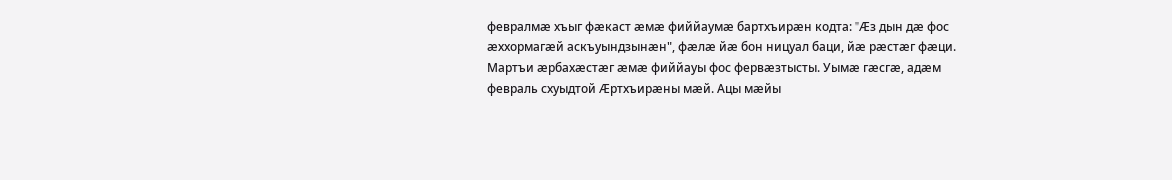февралмæ хъыг фæкаст æмæ фиййаумæ бартхъирæн кодта: "Æз дын дæ фос æххормагæй аскъуындзынæн", фæлæ йæ бон ницуал баци, йæ рæстæг фæци. Мартъи æрбахæстæг æмæ фиййауы фос фервæзтысты. Уымæ гæсгæ, адæм февраль схуыдтой Æртхъирæны мæй. Ацы мæйы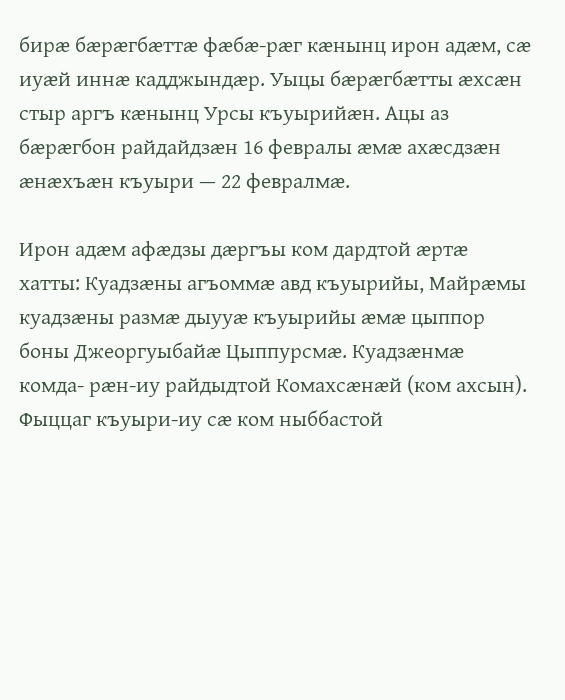бирæ бæрæгбæттæ фæбæ-рæг кæнынц ирон адæм, сæ иуæй иннæ кадджындæр. Уыцы бæрæгбæтты æхсæн стыр аргъ кæнынц Урсы къуырийæн. Ацы аз бæрæгбон райдайдзæн 16 февралы æмæ ахæсдзæн æнæхъæн къуыри — 22 февралмæ.

Ирон адæм афæдзы дæргъы ком дардтой æртæ хатты: Куадзæны агъоммæ авд къуырийы, Майрæмы куадзæны размæ дыууæ къуырийы æмæ цыппор боны Джеоргуыбайæ Цыппурсмæ. Куадзæнмæ комда- рæн-иу райдыдтой Комахсæнæй (ком ахсын). Фыццаг къуыри-иу сæ ком ныббастой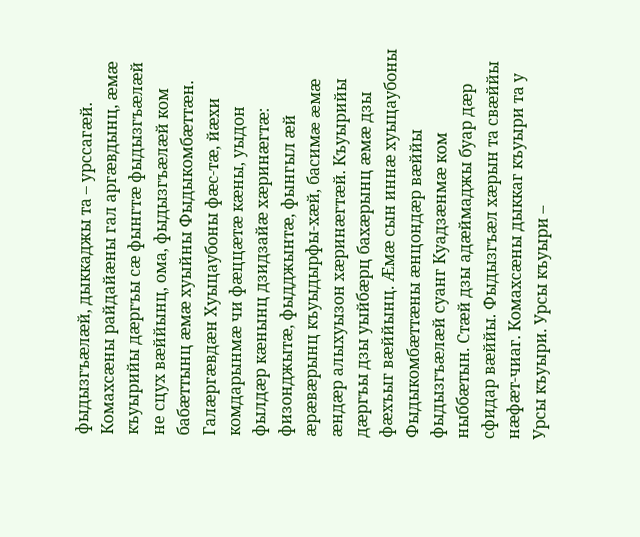фыдызгъæлæй, дыккаджы та – урссагæй. Комахсæны райдайæны гал аргæвдынц, æмæ къуырийы дæргъы сæ фынгтæ фыдызгъæлæй не сцух вæййынц, ома, фыдызгъæлæй ком бабæттынц æмæ хуыйны Фыдыкомбæттæн. Галæргæвдæн Хуыцаубоны фæс-тæ, йæхи комдарынмæ чи фæццæтæ кæны, уыдон фылдæр кæнынц дзидзайæ хæринæгтæ: физонджытæ, фыдджынтæ, фынгыл æй æрæвæрынц къуыдырфы-хæй, басимæ æмæ æндæр алыхуызон хæринæгтæй. Къуырийы дæргъы дзы уыйбæрц бахæрынц æмæ дзы фæхъыг вæййынц. Æмæ сын иннæ хуыцаубоны Фыдыкомбæттæны æнцондæр вæййы фыдызгъæлæй суанг Куадзæнмæ ком ныббæтын. Стæй дзы адæймаджы буар дæр сфидар вæййы. Фыдызгъæл хæрын та свæййы нæфæт-чиаг. Комахсæны дыккаг къуыри та у Урсы къуыри. Урсы къуыри –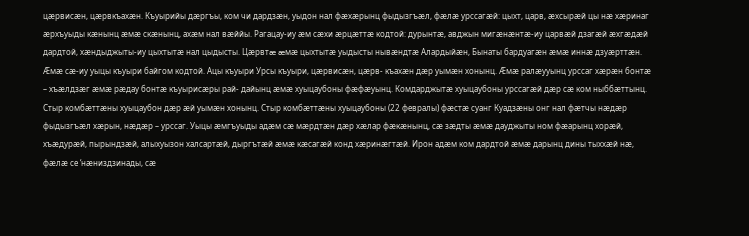цæрвисæн, цæрвкъахæн. Къуырийы дæргъы, ком чи дардзæн, уыдон нал фæхæрынц фыдызгъæл, фæлæ урссагæй: цыхт, царв, æхсырæй цы нæ хæринаг æрхъуыды кæнынц æмæ скæнынц, ахæм нал вæййы. Рагацау-иу æм сæхи æрцæттæ кодтой: дурынтæ, авджын мигæнæнтæ-иу царвæй дзагæй æхгæдæй дардтой, хæндыджыты-иу цыхтытæ нал цыдысты. Цæрвтæ æмæ цыхтытæ уыдысты нывæндтæ Алардыйæн, Бынаты бардуагæн æмæ иннæ дзуæрттæн. Æмæ сæ-иу уыцы къуыри байгом кодтой. Ацы къуыри Урсы къуыри, цæрвисæн, цæрв- къахæн дæр уымæн хонынц. Æмæ ралæууынц урссаг хæрæн бонтæ – хъæлдзæг æмæ рæдау бонтæ къуырисæры рай- дайынц æмæ хуыцаубоны фæфæуынц. Комдарджытæ хуыцаубоны урссагæй дæр сæ ком ныббæттынц. Стыр комбæттæны хуыцаубон дæр æй уымæн хонынц. Стыр комбæттæны хуыцаубоны (22 февралы) фæстæ суанг Куадзæны онг нал фæтчы нæдæр фыдызгъæл хæрын, нæдæр – урссаг. Уыцы æмгъуыды адæм сæ мæрдтæн дæр хæлар фæкæнынц, сæ зæдты æмæ дауджыты ном фæарынц хорæй, хъæдурæй, пырындзæй, алыхуызон халсартæй, дыргътæй æмæ кæсагæй конд хæринæгтæй. Ирон адæм ком дардтой æмæ дарынц дины тыххæй нæ, фæлæ се ‘нæниздзинады, сæ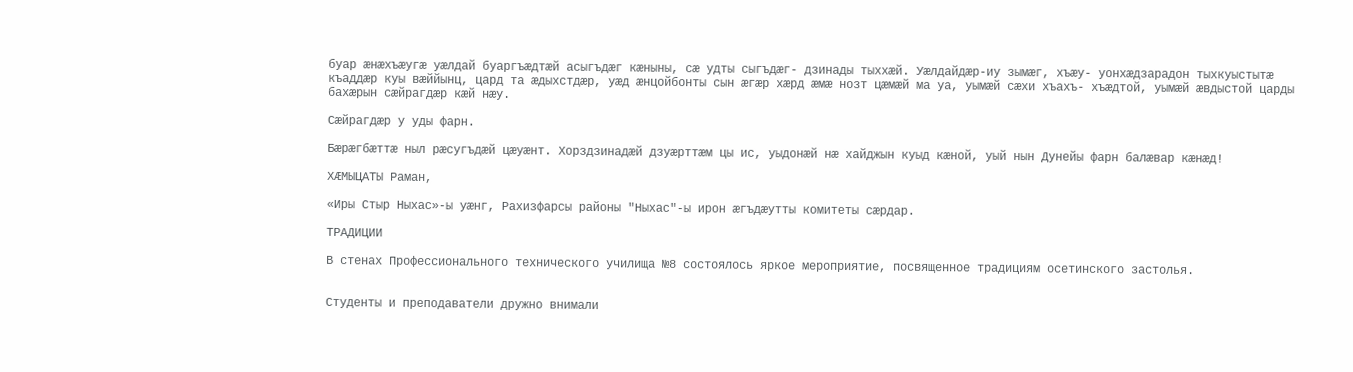буар æнæхъæугæ уæлдай буаргъæдтæй асыгъдæг кæныны, сæ удты сыгъдæг- дзинады тыххæй. Уæлдайдæр-иу зымæг, хъæу- уонхæдзарадон тыхкуыстытæ къаддæр куы вæййынц, цард та æдыхстдæр, уæд æнцойбонты сын æгæр хæрд æмæ нозт цæмæй ма уа, уымæй сæхи хъахъ- хъæдтой, уымæй æвдыстой царды бахæрын сæйрагдæр кæй нæу.

Сæйрагдæр у уды фарн.

Бæрæгбæттæ ныл рæсугъдæй цæуæнт. Хорздзинадæй дзуæрттæм цы ис, уыдонæй нæ хайджын куыд кæной, уый нын Дунейы фарн балæвар кæнæд!

ХÆМЫЦАТЫ Раман,

«Иры Стыр Ныхас»-ы уæнг, Рахизфарсы районы "Ныхас"-ы ирон æгъдæутты комитеты сæрдар.

ТРАДИЦИИ

В стенах Профессионального технического училища №8 состоялось яркое мероприятие, посвященное традициям осетинского застолья.


Студенты и преподаватели дружно внимали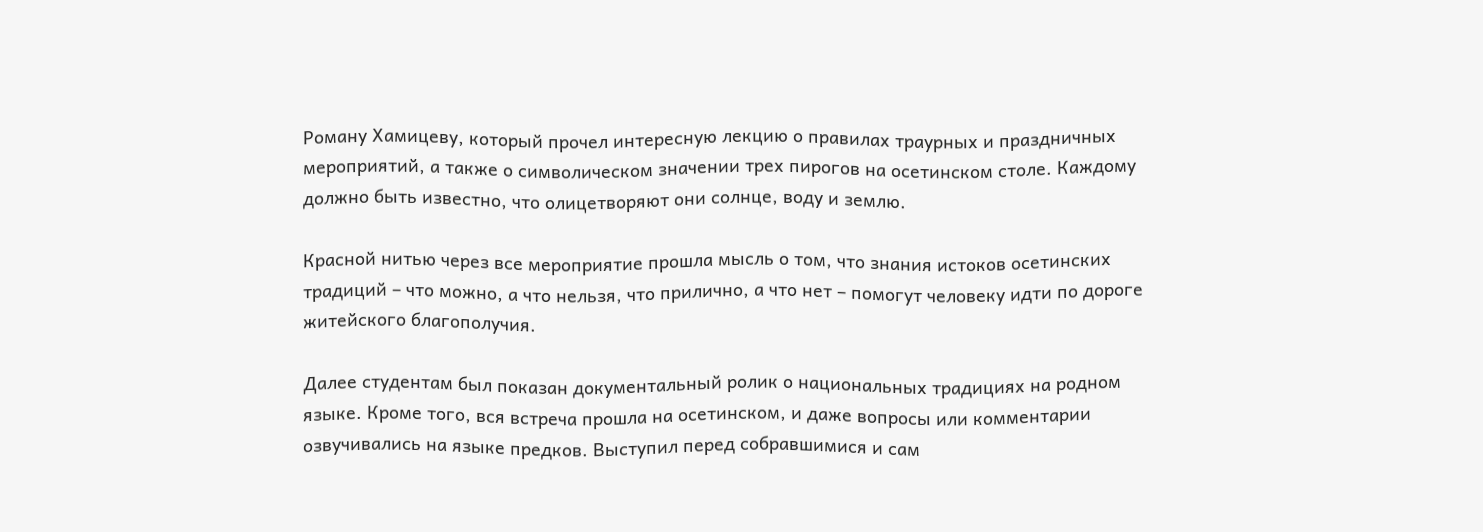Роману Хамицеву, который прочел интересную лекцию о правилах траурных и праздничных мероприятий, а также о символическом значении трех пирогов на осетинском столе. Каждому должно быть известно, что олицетворяют они солнце, воду и землю.

Красной нитью через все мероприятие прошла мысль о том, что знания истоков осетинских традиций – что можно, а что нельзя, что прилично, а что нет – помогут человеку идти по дороге житейского благополучия.

Далее студентам был показан документальный ролик о национальных традициях на родном языке. Кроме того, вся встреча прошла на осетинском, и даже вопросы или комментарии озвучивались на языке предков. Выступил перед собравшимися и сам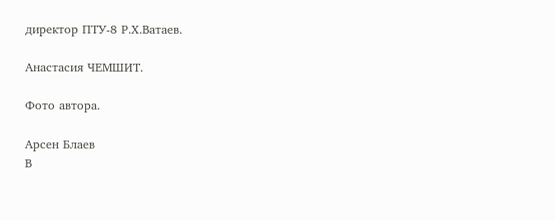директор ПТУ-8 Р.Х.Ватаев.

Анастасия ЧЕМШИТ.

Фото автора.

Арсен Блаев
В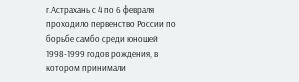г.Астрахань с 4 по 6 февраля проходило первенство России по борьбе самбо среди юношей 1998-1999 годов рождения, в котором принимали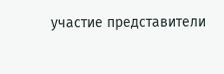участие представители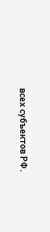всех субъектов РФ.